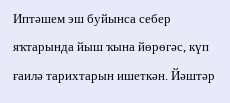Иптәшем эш буйынса себер яҡтарында йыш ҡына йөрөгәс, күп ғаилә тарихтарын ишеткән. Йәштәр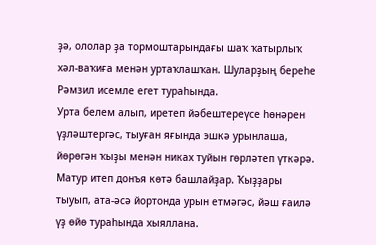ҙә, ололар ҙа тормоштарындағы шаҡ ҡатырлыҡ хәл-ваҡиға менән уртаҡлашҡан. Шуларҙың береһе Рәмзил исемле егет тураһында.
Урта белем алып, иретеп йәбештереүсе һөнәрен үҙләштергәс, тыуған яғында эшкә урынлаша, йөрөгән ҡыҙы менән никах туйын гөрләтеп үткәрә. Матур итеп донъя көтә башлайҙар. Ҡыҙҙары тыуып, ата-әсә йортонда урын етмәгәс, йәш ғаилә үҙ өйө тураһында хыяллана.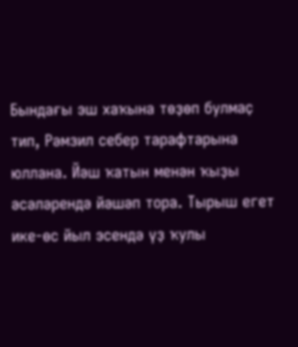Бындағы эш хаҡына төҙөп булмаҫ тип, Рәмзил себер тарафтарына юллана. Йәш ҡатын менән ҡыҙы әсәләрендә йәшәп тора. Тырыш егет ике-өс йыл эсендә үҙ ҡулы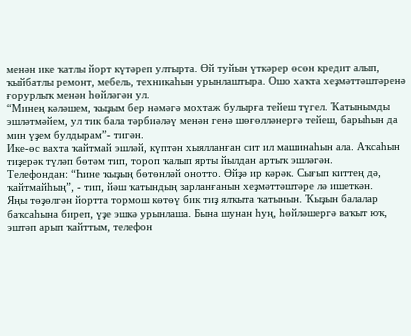менән ике ҡатлы йорт күтәреп ултырта. Өй туйын үткәрер өсөн кредит алып, ҡыйбатлы ремонт, мебель, техникаһын урынлаштыра. Ошо хаҡта хеҙмәттәштәренә ғорурлыҡ менән һөйләгән ул.
“Минең кәләшем, ҡыҙым бер нәмәгә мохтаж булырға тейеш түгел. Ҡатынымды эшләтмәйем, ул тик бала тәрбиәләү менән генә шөғөлләнергә тейеш, барыһын да мин үҙем булдырам”- тигән.
Ике-өс вахта ҡайтмай эшләй, күптән хыялланған сит ил машинаһын ала. Аҡсаһын тиҙерәк түләп бөтәм тип, тороп ҡалып ярты йылдан артыҡ эшләгән.
Телефондан: “Һине ҡыҙың бөтөнләй онотто. Өйҙә ир кәрәк. Сығып киттең дә, ҡайтмайһың”, - тип, йәш ҡатындың зарланғанын хеҙмәттәштәре лә ишеткән.
Яңы төҙөлгән йортта тормош көтөү бик тиҙ ялҡыта ҡатынын. Ҡыҙын балалар баҡсаһына биреп, үҙе эшкә урынлаша. Бына шунан һуң, һөйләшергә ваҡыт юҡ, эштәп арып ҡайттым, телефон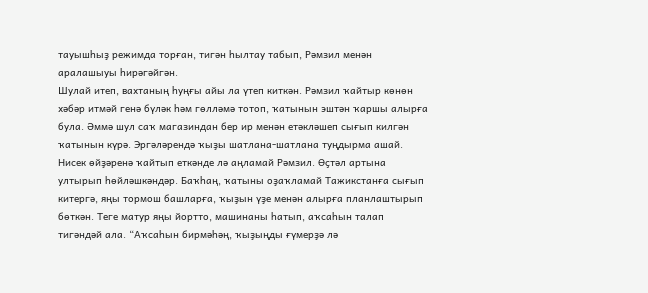тауышһыҙ режимда торған, тигән һылтау табып, Рәмзил менән аралашыуы һирәгәйгән.
Шулай итеп, вахтаның һуңғы айы ла үтеп киткән. Рәмзил ҡайтыр көнөн хәбәр итмәй генә бүләк һәм гөлләмә тотоп, ҡатынын эштән ҡаршы алырға була. Әммә шул саҡ магазиндан бер ир менән етәкләшеп сығып килгән ҡатынын күрә. Эргәләрендә ҡыҙы шатлана-шатлана туңдырма ашай.
Нисек өйҙәренә ҡайтып еткәнде лә аңламай Рәмзил. Өҫтәл артына ултырып һөйләшкәндәр. Баҡһаң, ҡатыны оҙаҡламай Тажикстанға сығып китергә, яңы тормош башларға, ҡыҙын үҙе менән алырға планлаштырып бөткән. Теге матур яңы йортто, машинаны һатып, аҡсаһын талап тигәндәй ала. “Аҡсаһын бирмәһәң, ҡыҙыңды ғүмерҙә лә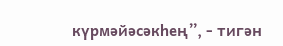күрмәйәсәкһең”, - тигән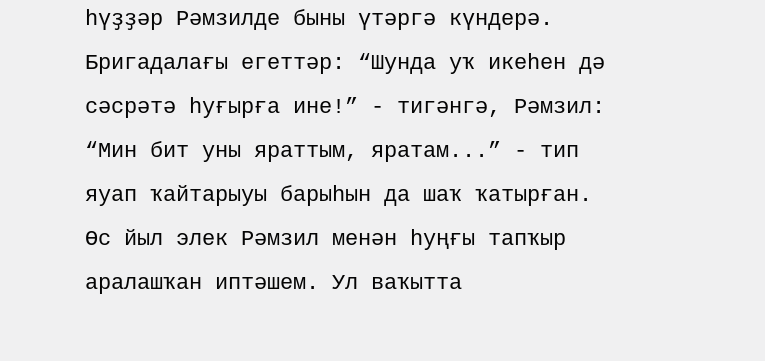һүҙҙәр Рәмзилде быны үтәргә күндерә.
Бригадалағы егеттәр: “Шунда уҡ икеһен дә сәсрәтә һуғырға ине!” - тигәнгә, Рәмзил: “Мин бит уны яраттым, яратам...” - тип яуап ҡайтарыуы барыһын да шаҡ ҡатырған.
Өс йыл элек Рәмзил менән һуңғы тапҡыр аралашҡан иптәшем. Ул ваҡытта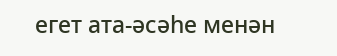егет ата-әсәһе менән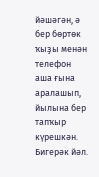йәшәгән, ә бер бөртөк ҡыҙы менән телефон аша ғына аралашып, йылына бер тапҡыр күрешкән.
Бигерәк йәл.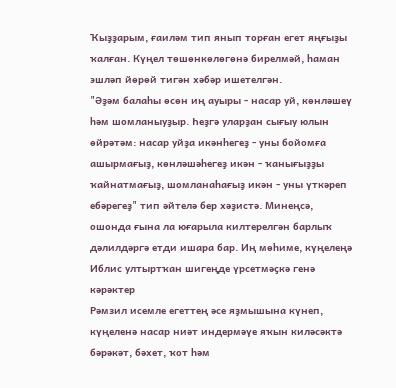Ҡыҙҙарым, ғаиләм тип янып торған егет яңғыҙы ҡалған. Күңел төшөнкөлөгөнә бирелмәй, һаман эшләп йөрөй тигән хәбәр ишетелгән.
"Әҙәм балаһы өсөн иң ауыры - насар уй, көнләшеү һәм шомланыуҙыр. Һеҙгә уларҙан сығыу юлын өйрәтәм: насар уйҙа икәнһегеҙ - уны бойомға ашырмағыҙ, көнләшәһегеҙ икән - ҡанығыҙҙы ҡайнатмағыҙ, шомланаһағыҙ икән - уны үткәреп ебәрегеҙ" тип әйтелә бер хәҙистә. Минеңсә, ошонда ғына ла юғарыла килтерелгән барлыҡ дәлилдәргә етди ишара бар. Иң мөһиме, күңелеңә Иблис ултыртҡан шигеңде үрсетмәҫкә генә кәрәктер
Рәмзил исемле егеттең әсе яҙмышына күнеп, күңеленә насар ниәт индермәүе яҡын киләсәктә бәрәкәт, бәхет, ҡот һәм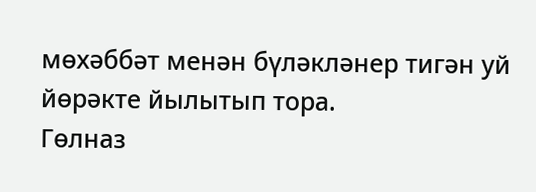мөхәббәт менән бүләкләнер тигән уй йөрәкте йылытып тора.
Гөлназ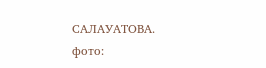САЛАУАТОВА.
фото: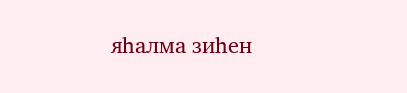яһалма зиһен